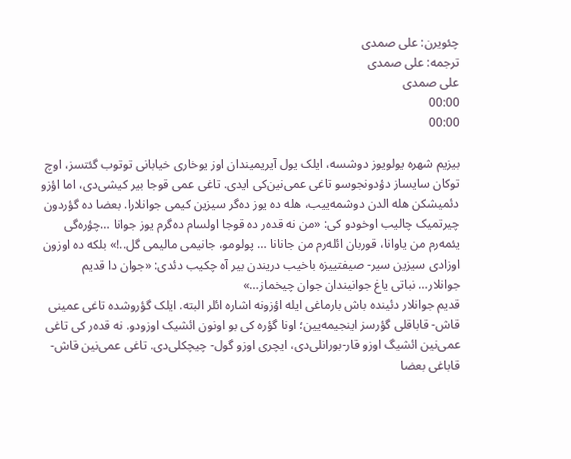چئویرن: علی صمدی
ترجمه: علی صمدی
علی صمدی
00:00
00:00

بیزیم شهره یولویوز دوشسه، ایلک یول آیریمیندان اوز یوخاری خیابانی توتوب گئتسز، اوچ توکان سایساز دؤدونجوسو تاغی عمی‌نین‌کی ایدی. تاغی عمی قوجا بیر کیشی‌دی، اما اؤزو دئمیشکن هله الدن دوشمه‌ییب، هله ده یوز ده‌گر سیزین کیمی جوانلارا. بعضا ده گؤردون چیرتمیک چالیب اوخودو کی: «من نه قده‌ر ده قوجا اولسام ده‌گرم یوز جوانا …چؤره‌گی یئمه‌رم من یاوانا، قوربان ائله‌رم من جانانا … پولومو، جانیمی مالیمی گل..!» بلکه ده اوزون اوزادی سیزین سیر- صیفتییزه باخیب دریندن بیر آه چکیب دئدی: «جوان دا قدیم جوانلار… نباتی یاغ جوانیندان جوان چیخماز…»
قدیم جوانلار دئینده باش بارماغی ایله اؤزونه اشاره ائلر البته. ایلک گؤروشده تاغی عمینی قاش- قاباقلی گؤرسز اینجیمه‌یین؛ اونا گؤره کی بو اونون ائشیک اوزودو. نه قده‌ر کی تاغی عمی‌نین ائشیگ اوزو قار-بورانلی‌دی، ایچری اوزو گول- چیچکلی‌دی. تاغی عمی‌نین قاش- قاباغی بعضا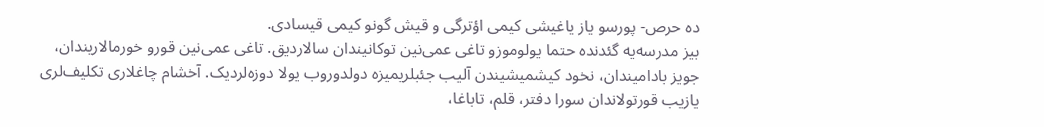ده حرص- پورسو یاز یاغیشی کیمی اؤترگی و قیش گونو کیمی قیسادی.
بیز مدرسه‌یه گئدنده حتما یولوموزو تاغی عمی‌نین توکانیندان سالاردیق. تاغی عمی‌نین قورو خورمالاریندان، جویز بادامیندان، نخود کیشمیشیندن آلیب جئبلریمیزه دولدوروب یولا دوزه‌لردیک. آخشام چاغلاری تکلیف‌لری یازیب قورتولاندان سورا دفتر، قلم، تاباغا،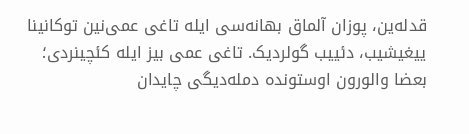قدله‌ین، پوزان آلماق بهانه‌سی ایله تاغی عمی‌نین توکانینا ییغیشیب، دئییب گولردیک. تاغی عمی بیز ایله کئچینردی؛ بعضا والورون اوستونده دمله‌دیگی چایدان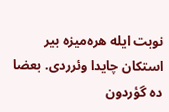نوبت ایله هره‌میزه بیر استکان چایدا وئرردی. بعضا ده گؤردون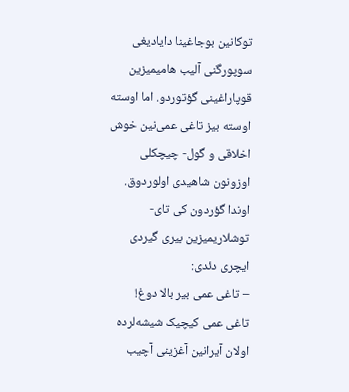توکانین بوجاغینا دایادیغی سوپورگنی آلیب هامیمیزین قوپاراغینی گؤتوردو. اما اوسته اوسته بیز تاغی عمی‌نین خوش اخلاقی و گول- چیچکلی اوزونون شاهیدی اولوردوق. اوندا گؤردون کی تای- توشلاریمیزین بیری گیردی ایچری دئدی:
– تاغی عمی بیر بالا دوغ!
تاغی عمی کیچیک شیشه‌لرده اولان آیرانین آغزینی آچیب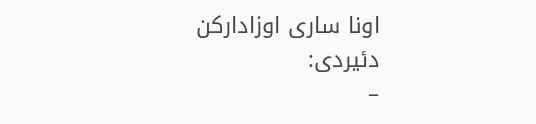اونا ساری اوزادارکن دئیردی:
–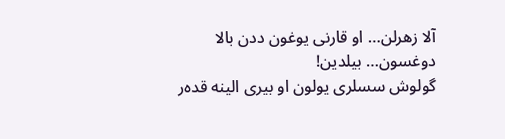آلا زهرلن… او قارنی یوغون ددن بالا دوغسون… بیلدین!
گولوش سسلری یولون او بیری الینه قده‌ر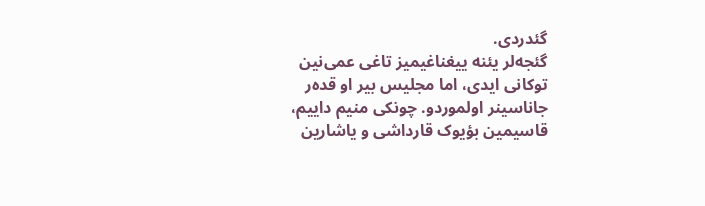گئدردی.
گئجه‌لر یئنه ییغناغیمیز تاغی عمی‌نین توکانی ایدی، اما مجلیس بیر او قده‌ر جاناسینر اولموردو. چونکی منیم داییم، قاسیمین بؤیوک قارداشی و یاشارین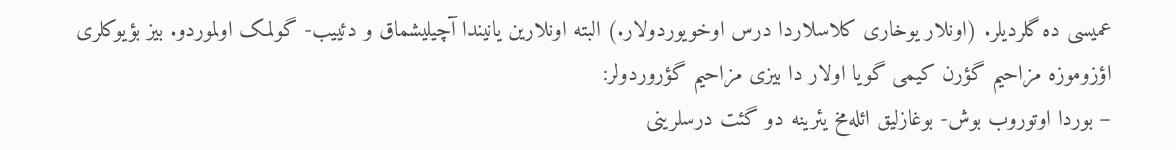عمیسی ده گلردیلر. (اونلار یوخاری کلاسلاردا درس اوخویوردولار.) البته اونلارین یانیندا آچیلیشماق و دئییب- گولمک اولموردو. بیز بؤیوکلری اؤزوموزه مزاحیم گؤرن کیمی گویا اولار دا بیزی مزاحیم گؤروردولر:
– بوردا اوتوروب بوش- بوغازلیق ائله‌مخ یئرینه دو گئت درسلرینی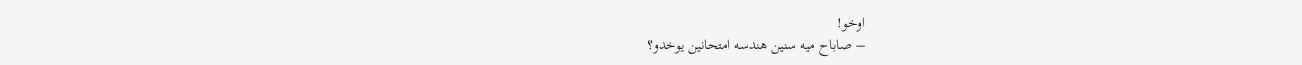اوخو!
– صاباح میه سنین هندسه امتحانین یوخدو؟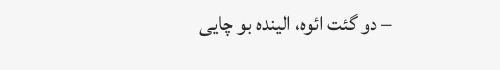– دو گئت ائوه، الینده بو چایی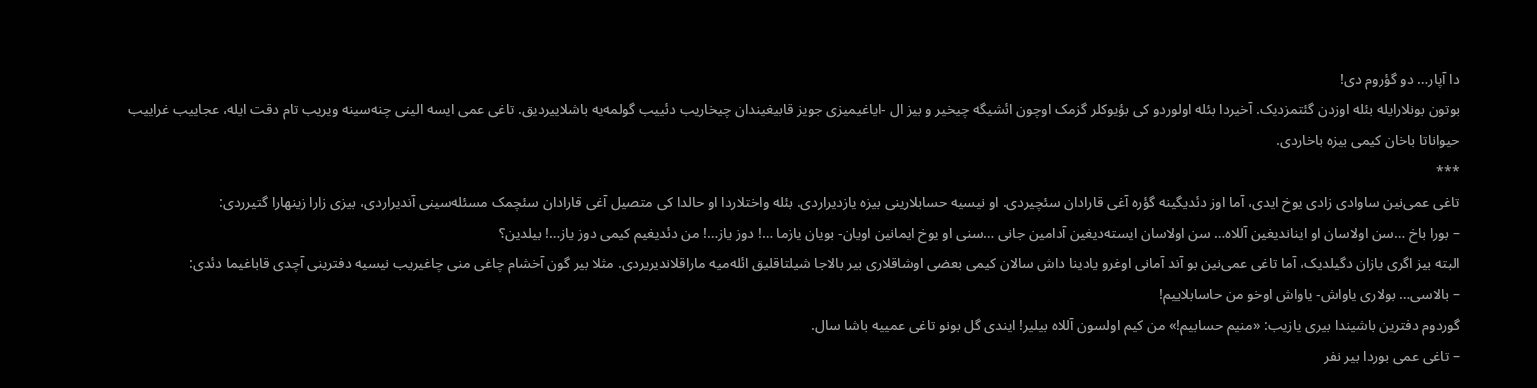دا آپار… دو گؤروم دی!
بوتون بونلارایله بئله اوزدن گئتمزدیک. آخیردا بئله اولوردو کی بؤیوکلر گزمک اوچون ائشیگه چیخیر و بیز ال -ایاغیمیزی جویز قابیغیندان چیخاریب دئییب گولمه‌یه باشلاییردیق. تاغی عمی ایسه الینی چنه‌سینه ویریب تام دقت ایله، عجاییب غراییب حیواناتا باخان کیمی بیزه باخاردی.
***
تاغی عمی‌نین ساوادی زادی یوخ ایدی، آما اوز دئدیگینه گؤره آغی قارادان سئچیردی. او نیسیه حسابلارینی بیزه یازدیراردی. بئله واختلاردا او حالدا کی متصیل آغی قارادان سئچمک مسئله‌سینی آندیراردی، بیزی زارا زینهارا گتیرردی:
– بورا باخ …سن اولاسان او ایناندیغین آللاه… سن اولاسان ایسته‌دیغین آدامین جانی …سنی او یوخ ایمانین اویان- بویان یازما …! دوز یاز…! من دئدیغیم کیمی دوز یاز…! بیلدین؟
البته بیز اگری یازان دگیلدیک، آما تاغی عمی‌نین بو آند آمانی اوغرو یادینا داش سالان کیمی بعضی اوشاقلاری بیر بالاجا شیلتاقلیق ائله‌میه ماراقلاندیریردی. مثلا بیر گون آخشام چاغی منی چاغیریب نیسیه دفترینی آچدی قاباغیما دئدی:
– بالاسی… بولاری یاواش- یاواش اوخو من حاسابلاییم!
گوردوم دفترین باشیندا بیری یازیب: «منیم حسابیم!» من کیم اولسون آللاه بیلیر! ایندی گل بونو تاغی عمییه باشا سال.
– تاغی عمی بوردا بیر نفر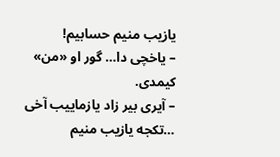یازیب منیم حسابیم!
– یاخچی دا… گور او «من» کیمدی.
– آیری بیر زاد یازماییب آخی …تکجه یازیب منیم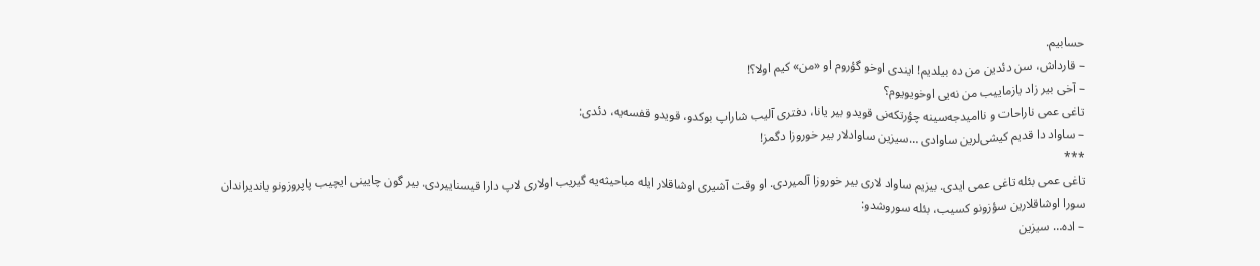حسابیم.
– قارداش، سن دئدین من ده بیلدیم! ایندی اوخو گؤروم او «من» کیم اولا؟!
– آخی بیر زاد یازماییب من نه‌یی اوخویویوم؟
تاغی عمی ناراحات و ناامیدجه‌سینه چؤرتکه‌نی قویدو بیر یانا، دفتری آلیب شاراپ بوکدو، قویدو قفسه‌یه، دئدی:
– ساواد دا قدیم کیشی‌لرین ساوادی …سیزین ساوادلار بیر خوروزا دگمز!
***
تاغی عمی بئله تاغی عمی ایدی. بیزیم ساواد لاری بیر خوروزا آلمیردی. او وقت آشیری اوشاقلار ایله مباحیثه‌یه گیریب اولاری لاپ دارا قیسناییردی. بیر گون چایینی ایچیب پاپروزونو یاندیراندان سورا اوشاقلارین سؤزونو کسیب، بئله سوروشدو:
– اده… سیزین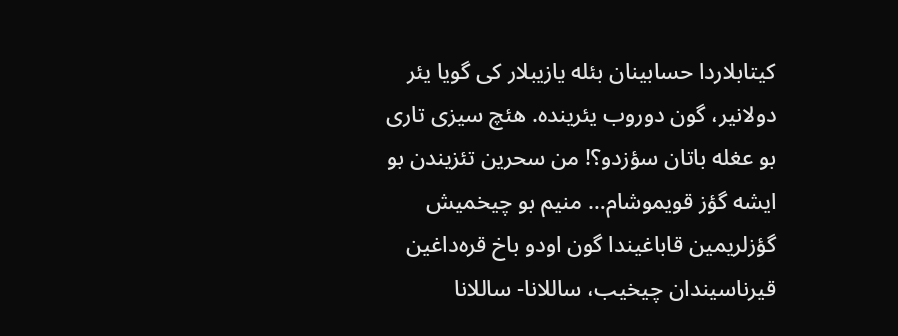کیتابلاردا حسابینان بئله یازیبلار کی گویا یئر دولانیر، گون دوروب یئرینده. هئچ سیزی تاری بو عغله باتان سؤزدو؟! من سحرین تئزیندن بو ایشه گؤز قویموشام… منیم بو چیخمیش گؤزلریمین قاباغیندا گون اودو باخ قره‌داغین قیرناسیندان چیخیب، ساللانا- ساللانا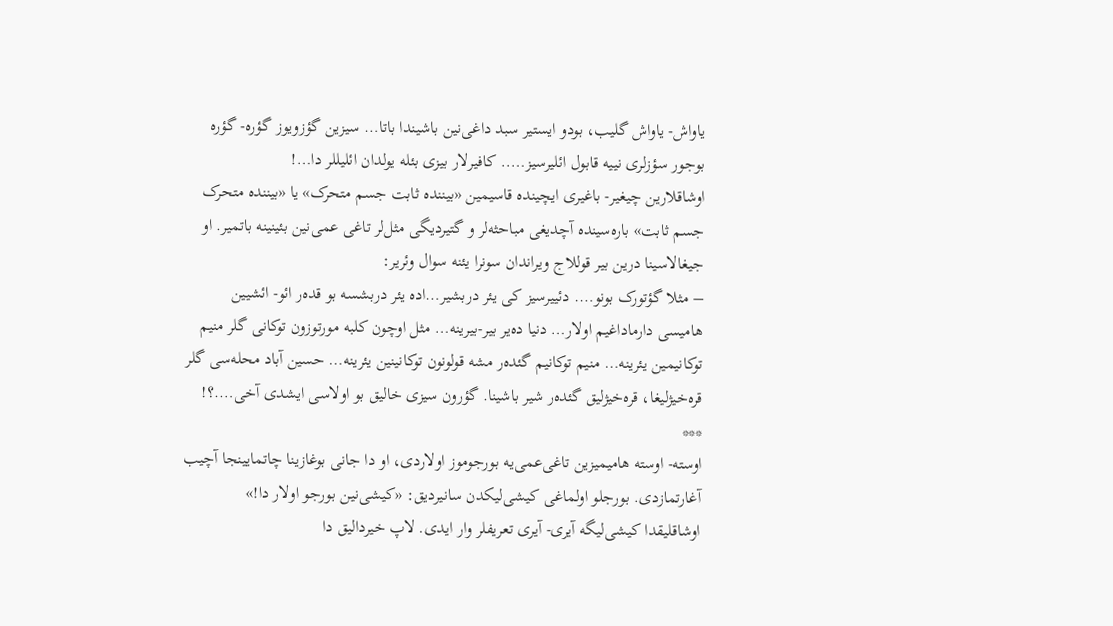یاواش- یاواش گلیب، بودو ایستیر سبد داغی‌نین باشیندا باتا… سیزین گؤزویوز گؤره- گؤره بوجور سؤزلری نییه قابول ائلیرسیز….. کافیرلار بیزی بئله یولدان ائلیللر دا…!
اوشاقلارین چیغیر- باغیری ایچینده قاسیمین «بیننده ثابت جسم متحرک» یا «بیننده متحرک جسم ثابت» باره‌سینده آچدیغی مباحثه‌لر و گتیردیگی مثل‌لر تاغی عمی‌نین بئینینه باتمیر. او جیغالاسینا درین بیر قوللاج ویراندان سونرا یئنه سوال وئریر:
– مثلا گؤتورک بونو…. دئییرسیز کی یئر دربشیر…اده یئر دربشسه بو قده‌ر ائو- ائشیین هامیسی دارماداغیم اولار… دنیا ده‌یر بیر-بیرینه… مثل اوچون کلبه مورتوزون توکانی گلر منیم توکانیمین یئرینه… منیم توکانیم گئده‌ر مشه قولونون توکانینین یئرینه… حسین آباد محله‌سی گلر قره‌خیژلیغا، قره‌خیژلیق گئده‌ر شیر باشینا. گؤرون سیزی خالیق بو اولاسی ایشدی آخی….؟!
***
اوسته- اوسته هامیمیزین تاغی‌عمی‌یه بورجوموز اولاردی، او دا جانی بوغازینا چاتمایینجا آچیب آغارتمازدی. بورجلو اولماغی کیشی‌لیکدن سانیردیق: «کیشی‌نین بورجو اولار دا!»
اوشاقلیقدا کیشی‌لیگه آیری- آیری تعریفلر وار ایدی. لاپ خیردالیق دا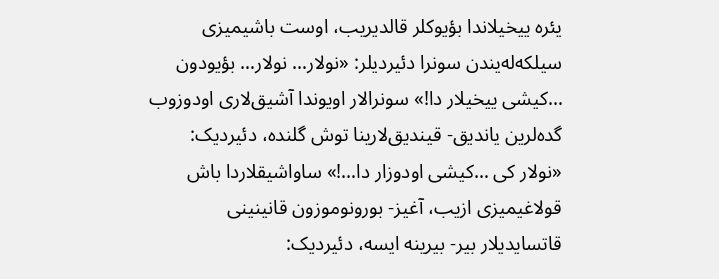یئره ییخیلاندا بؤیوکلر قالدیریب، اوست باشیمیزی سیلکه‌له‌یندن سونرا دئیردیلر: «نولار… نولار… بؤیودون …کیشی ییخیلار دا!» سونرالار اویوندا آشیق‌لاری اودوزوب گده‌لرین یاندیق- قیندیق‌لارینا توش گلنده، دئیردیک: «نولار کی …کیشی اودوزار دا…!» ساواشیقلاردا باش قولاغیمیزی ازیب، آغیز- بورونوموزون قانینینی قاتسایدیلار بیر- بیرینه ایسه، دئیردیک: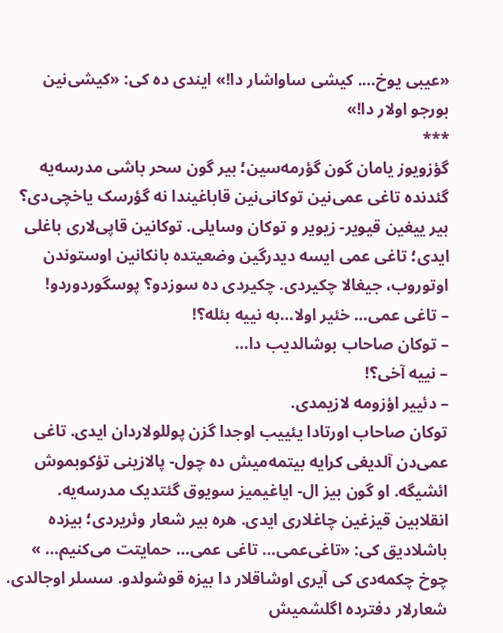«عیبی یوخ…. کیشی ساواشار دا!» ایندی ده کی: «کیشی‌نین بورجو اولار دا!»
***
گؤزویوز یامان گون گؤرمه‌سین؛ بیر گون سحر باشی مدرسه‌یه گئدنده تاغی عمی‌نین توکانی‌نین قاباغیندا نه گؤرسک یاخچی‌دی؟ بیر ییغین قیویر- زیویر و توکان وسایلی. توکانین قاپی‌لاری باغلی ایدی؛ تاغی عمی ایسه دیدرگین وضعیتده بانکانین اوستوندن اوتوروب، جیغالا چکیردی. چکیردی ده سوزدو؟ پوسگوردوردو!
– تاغی عمی… خئیر اولا…به نییه بئله؟!
– توکان صاحاب بوشالدیب دا…
– نییه آخی؟!
– دئییر اؤزومه لازیمدی.
توکان صاحاب اورتادا یئییب اوجدا گزن پوللولاردان ایدی. تاغی عمی‌دن آلدیغی کرایه‌ بیتمه‌میش ده چول- پالازینی تؤکوبموش ائشیگه. او گون بیز ال- ایاغیمیز سویوق گئتدیک مدرسه‌یه. انقلابین قیزغین چاغلاری ایدی. هره بیر شعار وئریردی؛ بیزده باشلادیق کی: «تاغی‌عمی… تاغی عمی… حمایتت می‌کنیم… »
چوخ چکمه‌دی کی آیری اوشاقلار دا بیزه قوشولدو. سسلر اوجالدی. شعارلار دفترده اگلشمیش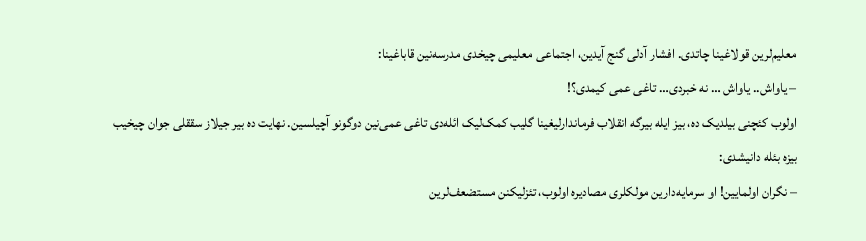معلیم‌لرین قولاغینا چاتدی. افشار آدلی گنج آیدین، اجتماعی معلیمی چیخدی مدرسه‌نین قاباغینا:
– یاواش.. یاواش … نه خبردی… تاغی عمی کیمدی؟!
اولوب کئچنی بیلدیک ده، بیز ایله بیرگه انقلاب فرماندارلیغینا گلیب کمک‌لیک ائله‌دی تاغی عمی‌نین دوگونو آچیلسین. نهایت ده بیر جیلاز سققلی جوان چیخیب بیزه بئله دانیشدی:
– نگران اولمایین! او سرمایه‌دارین مولکلری مصادیره اولوب، تئزلیکنن مستضعف‌لرین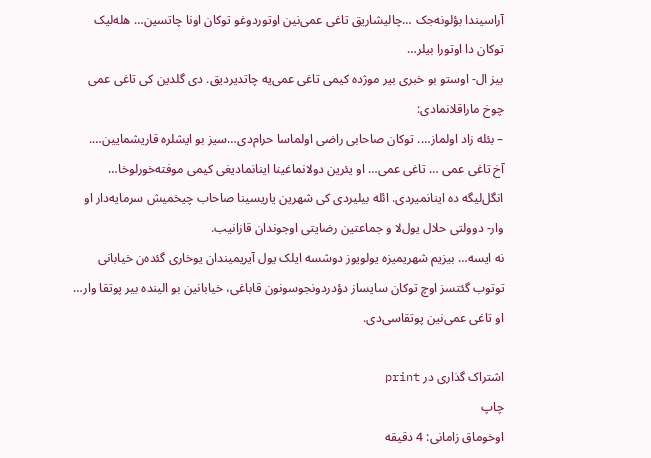آراسیندا بؤلونه‌جک …چالیشاریق تاغی عمی‌نین اوتوردوغو توکان اونا چاتسین… هله‌لیک توکان دا اوتورا بیلر…
بیز ال- اوستو بو خبری بیر موژده کیمی تاغی عمی‌یه چاتدیردیق. دی گلدین کی تاغی عمی چوخ ماراقلانمادی:
– بئله زاد اولماز…. توکان صاحابی راضی اولماسا حرام‌دی…سیز بو ایشلره قاریشمایین….
آخ تاغی عمی … تاغی عمی… او یئرین دولانماغینا اینانمادیغی کیمی موفته‌خورلوخا… انگل‌لیگه ده اینانمیردی. ائله بیلیردی کی شهرین یاریسینا صاحاب چیخمیش سرمایه‌دار او وار- دوولتی حلال یول‌لا و جماعتین رضایتی اوجوندان قازانیب.
نه ایسه… بیزیم شهریمیزه یولویوز دوشسه ایلک یول آیریمیندان یوخاری گئده‌ن خیابانی توتوب گئتسز اوچ توکان سایساز دؤدردونجوسونون قاباغی، خیابانین بو الینده بیر پوتقا وار… او تاغی عمی‌نین پوتقاسی‌دی.

اشتراک گذاری در print
چاپ
اوخوماق زامانی: 4 دقیقه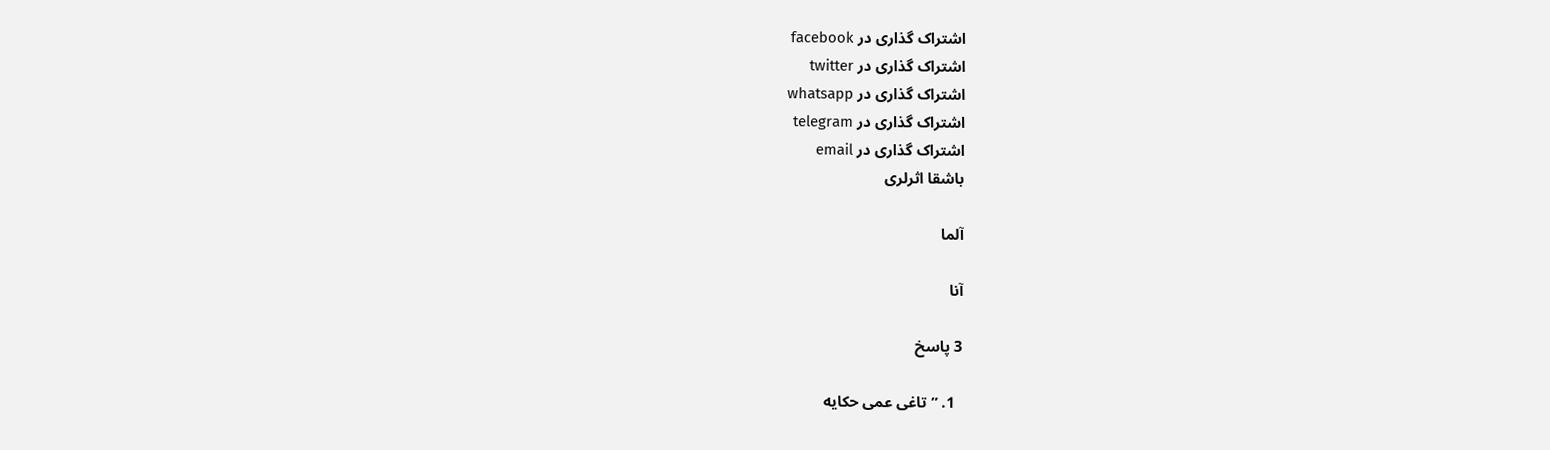اشتراک گذاری در facebook
اشتراک گذاری در twitter
اشتراک گذاری در whatsapp
اشتراک گذاری در telegram
اشتراک گذاری در email
باشقا اثرلری

آلما

آنا

3 پاسخ

  1. ” تاغی عمی حکایه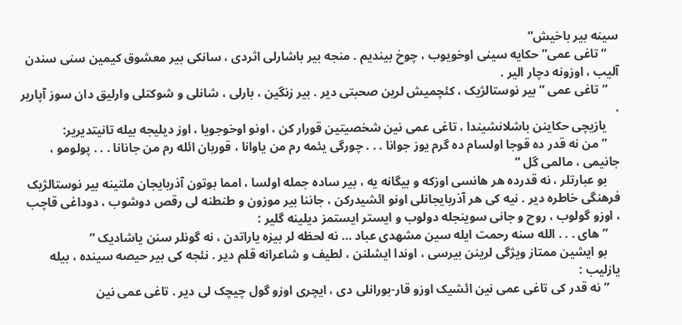سینه بیر باخیش”
    “تاغی عمی” حکایه سینی اوخویوب ، چوخ بیندیم . منجه بیر باشارلی اثردی ، سانکی بیر معشوق کیمین سنی سندن آلیب ، اوزونه دچار الیر .
    ” تاغی عمی ” بیر نوستالژیک ، کئچمیش لرین صحبتی دیر . بیر زنگین ، بارلی ، شانلی و شوکتلی وارلیق دان سوز آپاریر .
    یازیچی حکاینن باشلانشیندا ، تاغی عمی نین شخصیتین قورار کن ، اونو اوخوجویا ، اوز دیلیجه بیله تانیتدیریر:
    ” من نه قدر ده قوجا اولسام ده گرم یوز جوانا . . . چورگی یئمه رم من یاوانا ، قوربان ائله رم من جانانا . . . پولومو ، جانیمی ، مالمی گل ”
    بو عبارتلر ، نه قدرده هر هانسی اوزکه و بیگانه یه ، بیر ساده جمله اولسا ، امما بوتون آذربایجان ملتینه بیر نوستالژیک فرهنگی خاطره دیر . نیه کی هر آذربایجانلی اونو ائشیدرکن ، جاننا بیر موزون و طنطنه لی رقص دوشوب ، دوداغی قاچب ، اوزو گولوب ، روح و جانی سوینجله دولوب و ایستر ایستمز دیلینه گلیر :
    ” های . . . الله سنه رحمت ایله سین مشهدی عباد … نه لحظه لر بیزه یاراتدن ، نه گونلر سنن یاشادیک ”
    بو ایشین ممتاز ویژگی لرینن بیرسی ، اوندا ایشلنن ، لطیف و شاعرانه قلم دیر . نئجه کی بیر حیصه سینده ، بیله یازلیب :
    ” نه قدر کی تاغی عمی نین ائشیک اوزو قار-بورانلی دی ، ایچری اوزو گول چیچک لی دیر . تاغی عمی نین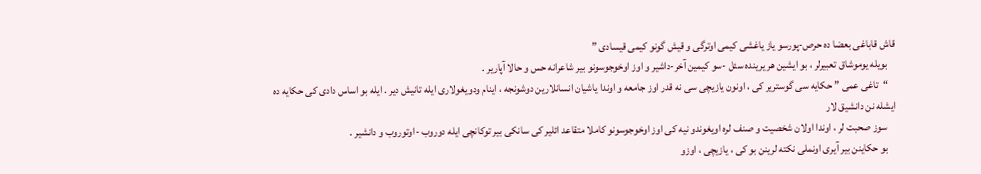قاش قاباغی بعضا ده حرص-پورسو یاز یاغشی کیمی اوترگی و قیش گونو کیمی قیسادی ”
    بویله یوموشاق تعبیرلر ، بو ایشین هر یرینده سئل -سو کیمین آخر-داشیر و اوز اوخوجوسونو بیر شاعرانه حس و حالا آپاریر .
    “تاغی عمی ” حکایه سی گوستریر کی ، اونون یازیچی سی نه قدر اوز جامعه و اوندا یاشیان انسانلارین دوشونجه ، اینام ودویغولاری ایله تانیش دیر . ایله بو اساس دادی کی حکایه ده ایشله نن دانشیق لار
    سوز صحبت لر ، اوندا اولان شخصیت و صنف لره اویغوندو نیه کی اوز اوخوجوسونو کاملا متقاعد ائلیر کی سانکی بیر توکانچی ایله دوروب -اوتوروب و دانشیر .
    بو حکاینن بیر آیری اونملی نکته لرینن بو کی ، یازیچی ، اوزو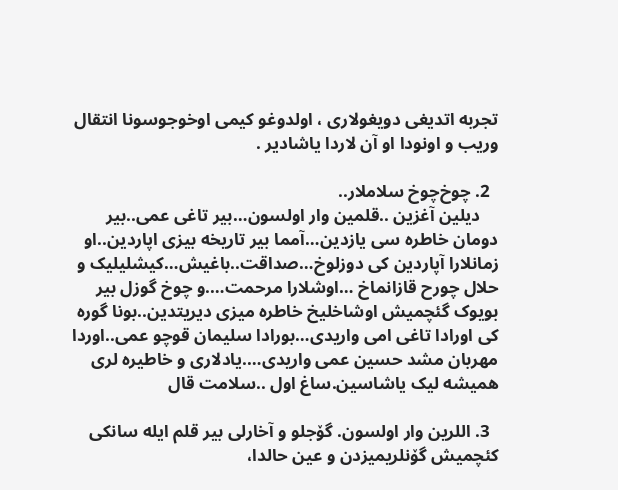تجربه اتدیغی دویغولاری ، اولدوغو کیمی اوخوجوسونا انتقال وریب و اونودا او آن لاردا یاشادیر .

  2. چوخ‌چوخ سلاملار..
    دیلین آغزین ..قلمین وار اولسون…بیر تاغی عمی..بیر دومان خاطره سی یازدین…آمما بیر تاریخه بیزی اپاردین..او زمانلارا آپاردین کی دوزلوخ…صداقت..باغیش…کیشلیلیک و حلال چورح قازانماخ …اوشلارا مرحمت….و چوخ گوزل بیر بویوک گئچمیش اوشاخلیخ خاطره میزی دیریتدین..بونا گوره کی اورادا تاغی امی واریدی…بورادا سلیمان قوچو عمی..اوردا مهربان مشد حسین عمی واریدی….یادلاری و خاطیره لری همیشه لیک یاشاسین.ساغ اول ..سلامت قال

  3. اللرین وار اولسون. گۆجلو و آخارلی بیر قلم ایله سانکى کئچمیش گۆنلریمیزدن و عین حالدا،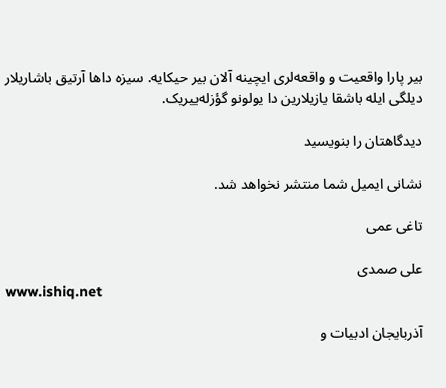بیر پارا واقعیت و واقعه‌لری ایچینه آلان بیر حیکایه. سیزه داها آرتیق باشاریلار دیلگی ایله باشقا یازیلارین دا یولونو گؤزله‌ییریک.

دیدگاهتان را بنویسید

نشانی ایمیل شما منتشر نخواهد شد.

تاغی عمی

علی صمدی
www.ishiq.net

آذربایجان ادبیات و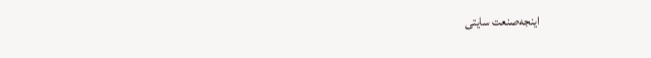اینجه‌صنعت سایتی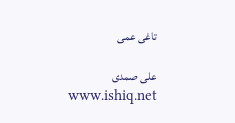تاغی عمی

علی صمدی
www.ishiq.net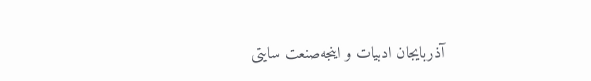آذربایجان ادبیات و اینجه‌صنعت سایتی